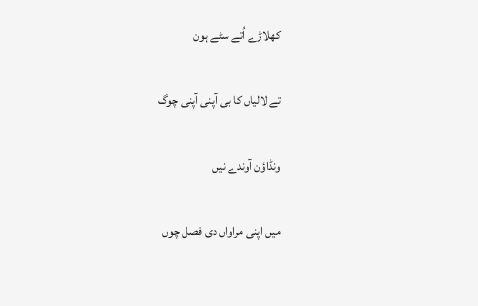کھلاڑے اُتے سٹے ہون

تے لالیاں کا بی آپنی آپنی چوگ

ونڈاؤن آوندے نیں

میں اپنی مراواں دی فصل چوں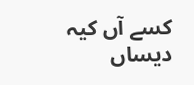کسے آں کیہ دیساں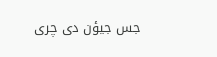جس جیؤن دی چری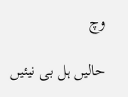وچ

حالیں ہل بی نیئیں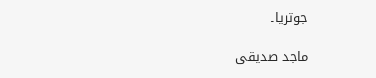جوتریا۔

ماجد صدیقی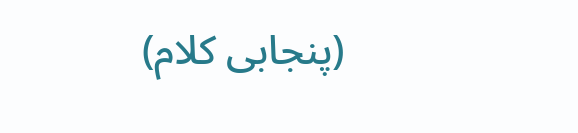(پنجابی کلام)